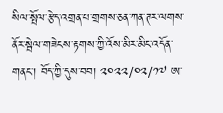སིལ་སྤོལ་རྩེད་འགྲན་པ་གྲགས་ཅན་ཀན་ཊར་ལགས་ནོར་སྦེལ་གཟེངས་རྟགས་ཀྱི་འོས་མིར་མིང་འདོན་གནང་། བོད་ཀྱི་དུས་བབ། ༢༠༢༢/༠༢/༡༧ ཨ་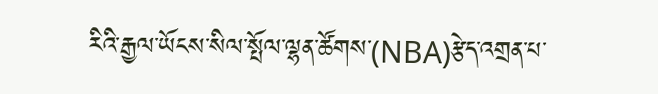རིའི་རྒྱལ་ཡོངས་སིལ་སྤོལ་ལྷན་ཚོགས་(NBA)རྩེད་འགྲན་པ་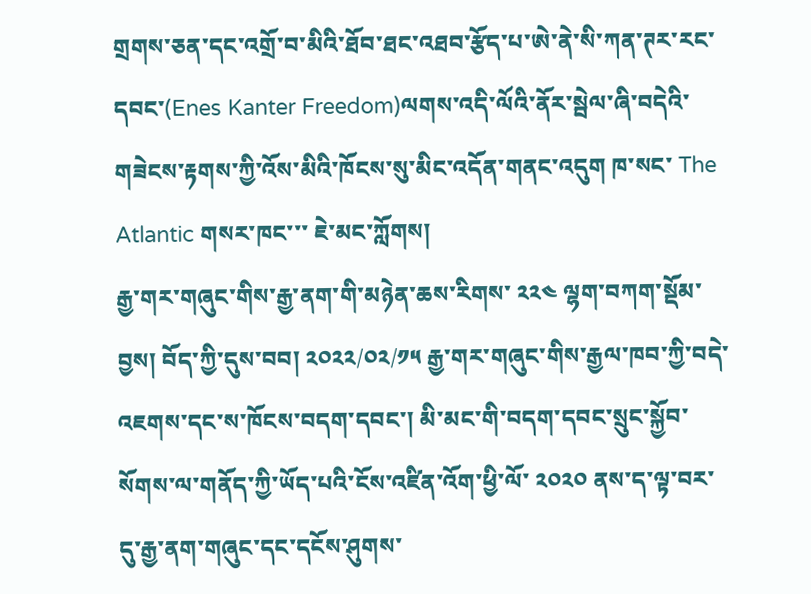གྲགས་ཅན་དང་འགྲོ་བ་མིའི་ཐོབ་ཐང་འཐབ་རྩོད་པ་ཨེ་ནེ་སི་ཀན་ཊར་རང་དབང་(Enes Kanter Freedom)ལགས་འདི་ལོའི་ནོར་སྦེལ་ཞི་བདེའི་གཟེངས་རྟགས་ཀྱི་འོས་མིའི་ཁོངས་སུ་མིང་འདོན་གནང་འདུག ཁ་སང་ The Atlantic གསར་ཁང་་་ ཇེ་མང་ཀློགས།
རྒྱ་གར་གཞུང་གིས་རྒྱ་ནག་གི་མཉེན་ཆས་རིགས་ ༢༢༤ ལྷག་བཀག་སྡོམ་བྱས། བོད་ཀྱི་དུས་བབ། ༢༠༢༢/༠༢/༡༥ རྒྱ་གར་གཞུང་གིས་རྒྱལ་ཁབ་ཀྱི་བདེ་འཇགས་དང་ས་ཁོངས་བདག་དབང་། མི་མང་གི་བདག་དབང་སྲུང་སྐྱོབ་སོགས་ལ་གནོད་ཀྱི་ཡོད་པའི་ངོས་འཛིན་འོག་ཕྱི་ལོ་ ༢༠༢༠ ནས་ད་ལྟ་བར་དུ་རྒྱ་ནག་གཞུང་དང་དངོས་ཤུགས་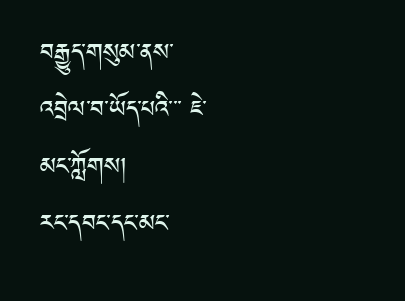བརྒྱུད་གསུམ་ནས་འབྲེལ་བ་ཡོད་པའི་་་ ཇེ་མང་ཀློགས།
རང་དབང་དང་མང་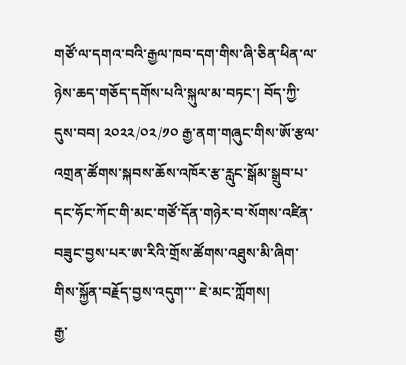གཙོ་ལ་དགའ་བའི་རྒྱལ་ཁབ་དག་གིས་ཞི་ཅིན་ཕིན་ལ་ཉེས་ཆད་གཅོད་དགོས་པའི་སྐུལ་མ་བཏང་། བོད་ཀྱི་དུས་བབ། ༢༠༢༢/༠༢/༡༠ རྒྱ་ནག་གཞུང་གིས་ཨོ་རྩལ་འགྲན་ཚོགས་སྐབས་ཆོས་འཁོར་རྩ་རླུང་སྒོམ་སྒྲུབ་པ་དང་ཧོང་ཀོང་གི་མང་གཙོ་དོན་གཉེར་བ་སོགས་འཛིན་བཟུང་བྱས་པར་ཨ་རིའི་གྲོས་ཚོགས་འཐུས་མི་ཞིག་གིས་སྐྱོན་བརྗོད་བྱས་འདུག་་་ ཇེ་མང་ཀློགས།
རྒྱ་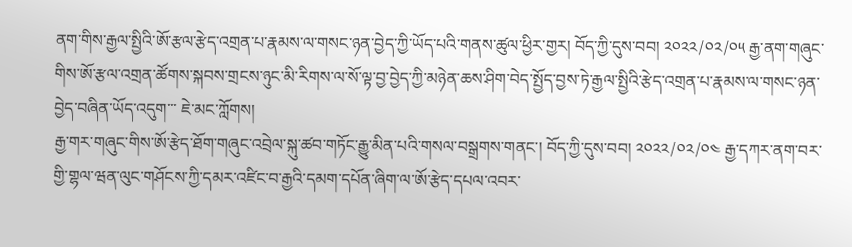ནག་གིས་རྒྱལ་སྤྱིའི་ཨོ་རྩལ་རྩེད་འགྲན་པ་རྣམས་ལ་གསང་ཉན་བྱེད་ཀྱི་ཡོད་པའི་གནས་ཚུལ་ཕྱིར་གྱར། བོད་ཀྱི་དུས་བབ། ༢༠༢༢/༠༢/༠༥ རྒྱ་ནག་གཞུང་གིས་ཨོ་རྩལ་འགྲན་ཚོགས་སྐབས་གྲངས་ཉུང་མི་རིགས་ལ་སོ་ལྟ་བྱ་བྱེད་ཀྱི་མཉེན་ཆས་ཤིག་བེད་སྤྱོད་བྱས་ཏེ་རྒྱལ་སྤྱིའི་རྩེད་འགྲན་པ་རྣམས་ལ་གསང་ཉན་བྱེད་བཞིན་ཡོད་འདུག་་་ ཇེ་མང་ཀློགས།
རྒྱ་གར་གཞུང་གིས་ཨོ་རྩེད་ཐོག་གཞུང་འབྲེལ་སྐུ་ཚབ་གཏོང་རྒྱུ་མིན་པའི་གསལ་བསྒྲགས་གནང་། བོད་ཀྱི་དུས་བབ། ༢༠༢༢/༠༢/༠༤ རྒྱ་དཀར་ནག་བར་གྱི་གྷལ་ཝན་ལུང་གཤོངས་ཀྱི་དམར་འཛིང་བ་རྒྱའི་དམག་དཔོན་ཞིག་ལ་ཨོ་རྩེད་དཔལ་འབར་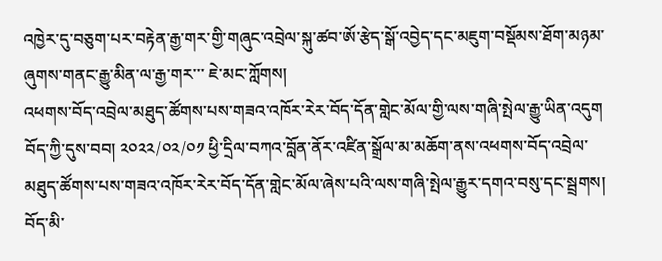འཁྱེར་དུ་བཅུག་པར་བརྟེན་རྒྱ་གར་གྱི་གཞུང་འབྲེལ་སྐུ་ཚབ་ཨོ་རྩེད་སྒོ་འབྱེད་དང་མཇུག་བསྡོམས་ཐོག་མཉམ་ཞུགས་གནང་རྒྱུ་མིན་ལ་རྒྱ་གར་་་ ཇེ་མང་ཀློགས།
འཕགས་བོད་འབྲེལ་མཐུད་ཚོགས་པས་གཟའ་འཁོར་རེར་བོད་དོན་གླེང་མོལ་གྱི་ལས་གཞི་སྤེལ་རྒྱུ་ཡིན་འདུག བོད་ཀྱི་དུས་བབ། ༢༠༢༢/༠༢/༠༡ ཕྱི་དྲིལ་བཀའ་བློན་ནོར་འཛིན་སྒྲོལ་མ་མཆོག་ནས་འཕགས་བོད་འབྲེལ་མཐུད་ཚོགས་པས་གཟའ་འཁོར་རེར་བོད་དོན་གླེང་མོལ་ཞེས་པའི་ལས་གཞི་སྤེལ་རྒྱུར་དགའ་བསུ་དང་སྦྲགས། བོད་མི་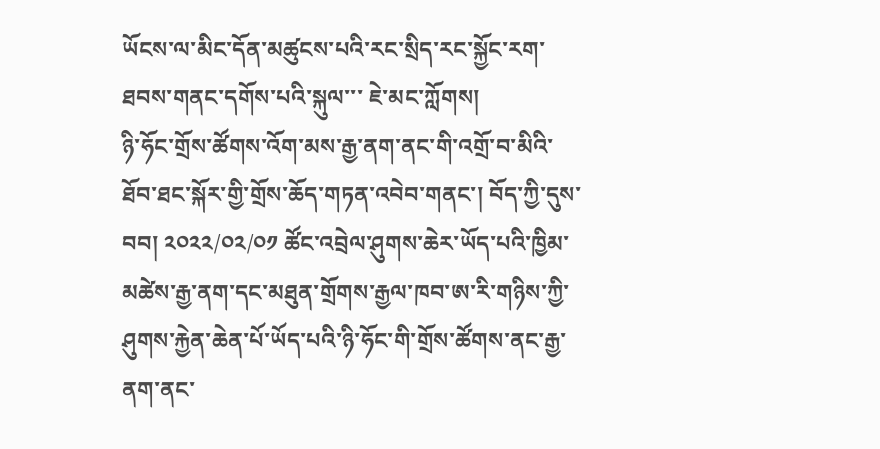ཡོངས་ལ་མིང་དོན་མཚུངས་པའི་རང་སྲིད་རང་སྐྱོང་རག་ཐབས་གནང་དགོས་པའི་སྐུལ་་་ ཇེ་མང་ཀློགས།
ཉི་ཧོང་གྲོས་ཚོགས་འོག་མས་རྒྱ་ནག་ནང་གི་འགྲོ་བ་མིའི་ཐོབ་ཐང་སྐོར་གྱི་གྲོས་ཆོད་གཏན་འབེབ་གནང་། བོད་ཀྱི་དུས་བབ། ༢༠༢༢/༠༢/༠༡ ཚོང་འབྲེལ་ཤུགས་ཆེར་ཡོད་པའི་ཁྱིམ་མཚེས་རྒྱ་ནག་དང་མཐུན་གྲོགས་རྒྱལ་ཁབ་ཨ་རི་གཉིས་ཀྱི་ཤུགས་རྐྱེན་ཆེན་པོ་ཡོད་པའི་ཉི་ཧོང་གི་གྲོས་ཚོགས་ནང་རྒྱ་ནག་ནང་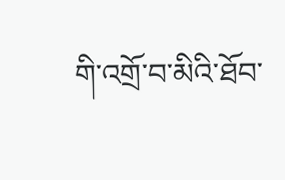གི་འགྲོ་བ་མིའི་ཐོབ་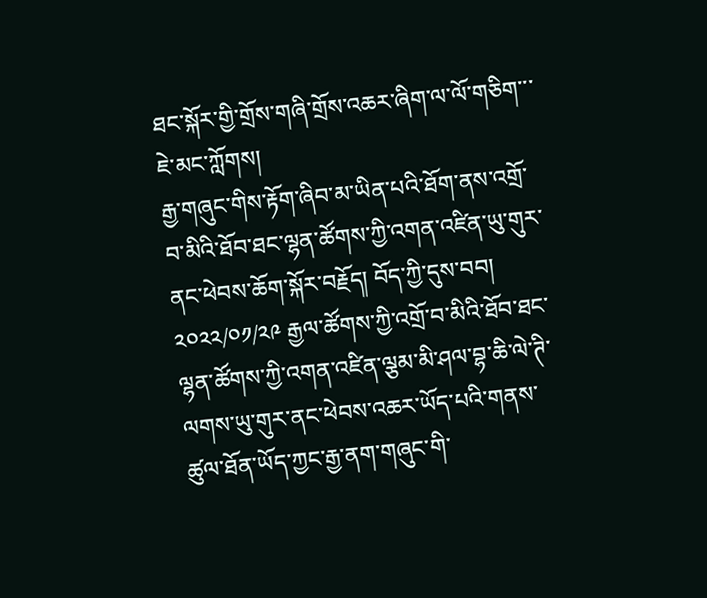ཐང་སྐོར་གྱི་གྲོས་གཞི་གྲོས་འཆར་ཞིག་ལ་ལོ་གཅིག་་་ ཇེ་མང་ཀློགས།
རྒྱ་གཞུང་གིས་རྟོག་ཞིབ་མ་ཡིན་པའི་ཐོག་ནས་འགྲོ་བ་མིའི་ཐོབ་ཐང་ལྷན་ཚོགས་ཀྱི་འགན་འཛིན་ཡུ་གུར་ནང་ཕེབས་ཆོག་སྐོར་བརྗོད། བོད་ཀྱི་དུས་བབ། ༢༠༢༢/༠༡/༢༩ རྒྱལ་ཚོགས་ཀྱི་འགྲོ་བ་མིའི་ཐོབ་ཐང་ལྷན་ཚོགས་ཀྱི་འགན་འཛིན་ལྕམ་མི་ཤལ་བྷ་ཆི་ལེ་ཊི་ལགས་ཡུ་གུར་ནང་ཕེབས་འཆར་ཡོད་པའི་གནས་ཚུལ་ཐོན་ཡོད་ཀྱང་རྒྱ་ནག་གཞུང་གི་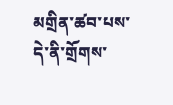མགྲིན་ཚབ་པས་དེ་ནི་གྲོགས་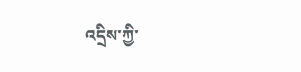འདྲིས་ཀྱི་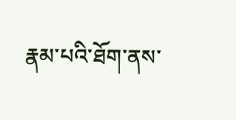རྣམ་པའི་ཐོག་ནས་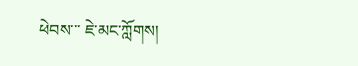ཕེབས་་་ ཇེ་མང་ཀློགས།